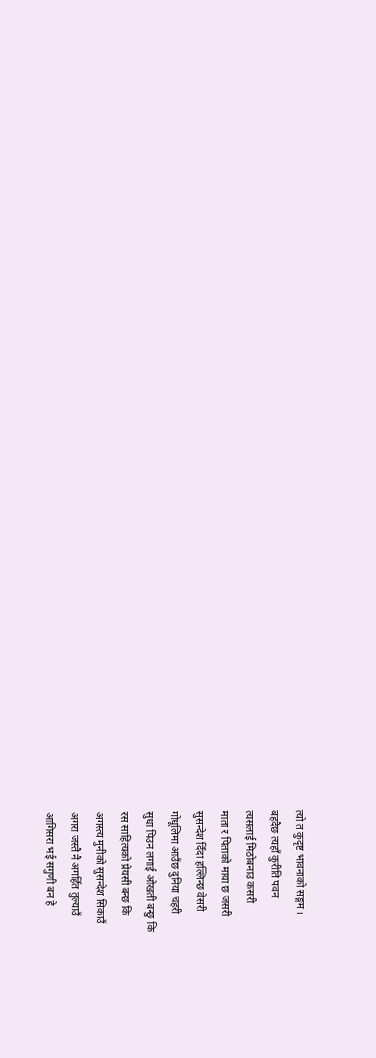त्यो त कुदृष्ट भावनाको सङ्गम ।
बहदैछ त्यहाँ कुरीति पवन
त्यसलाई मिठोबनाउ कसरी
माता र पिताको माया छ जसरी
सुसन्देश दिँदा हल्लिन्छ वेसरी
गोधूलिमा आउँछ दुनिया चहरी
सुधा पिउन लगाई ओखती बन्छु कि
रस साहित्यको प्रेयसी बन्छ कि
अगस्त्य मुनीको सुसन्देश सिकाउँ
अगरा जस्तै नै अगर्हित तुल्याउँ
आगिसरा भई सगुणी बन हे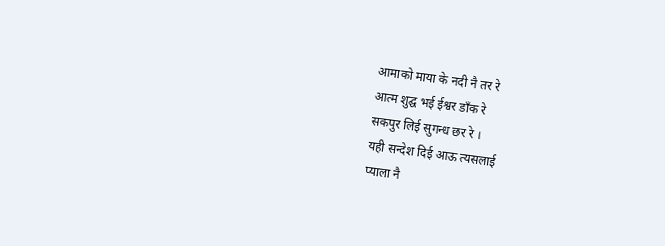आमाको माया के नदी नै तर रे
आत्म शुद्घ भई ईश्वर डाँक रे
सकपुर लिई सुगन्ध छर रे ।
यही सन्देश दिई आऊ त्यसलाई
प्याला नै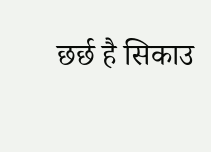छर्छ है सिकाउ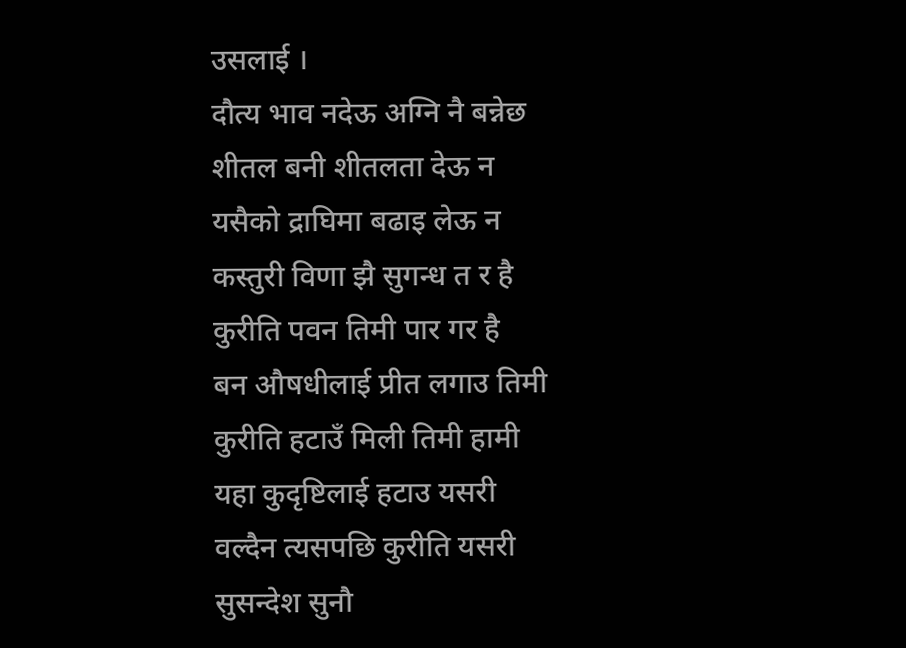उसलाई ।
दौत्य भाव नदेऊ अग्नि नै बन्नेछ
शीतल बनी शीतलता देऊ न
यसैको द्राघिमा बढाइ लेऊ न
कस्तुरी विणा झै सुगन्ध त र है
कुरीति पवन तिमी पार गर है
बन औषधीलाई प्रीत लगाउ तिमी
कुरीति हटाउँ मिली तिमी हामी
यहा कुदृष्टिलाई हटाउ यसरी
वल्दैन त्यसपछि कुरीति यसरी
सुसन्देश सुनौ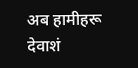अब हामीहरू
देवाशं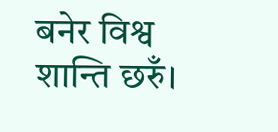बनेर विश्व शान्ति छरुँ।